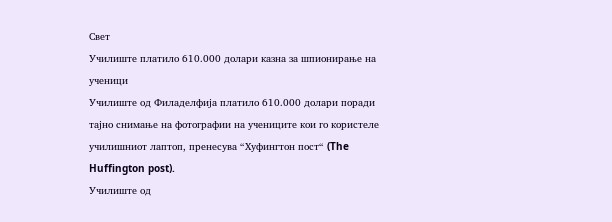Свет
Училиште платило 610.000 долари казна за шпионирање на ученици
Училиште од Филаделфија платило 610.000 долари поради тајно снимање на фотографии на учениците кои го користеле училишниот лаптоп, пренесува “Хуфингтон пост“ (The Huffington post).
Училиште од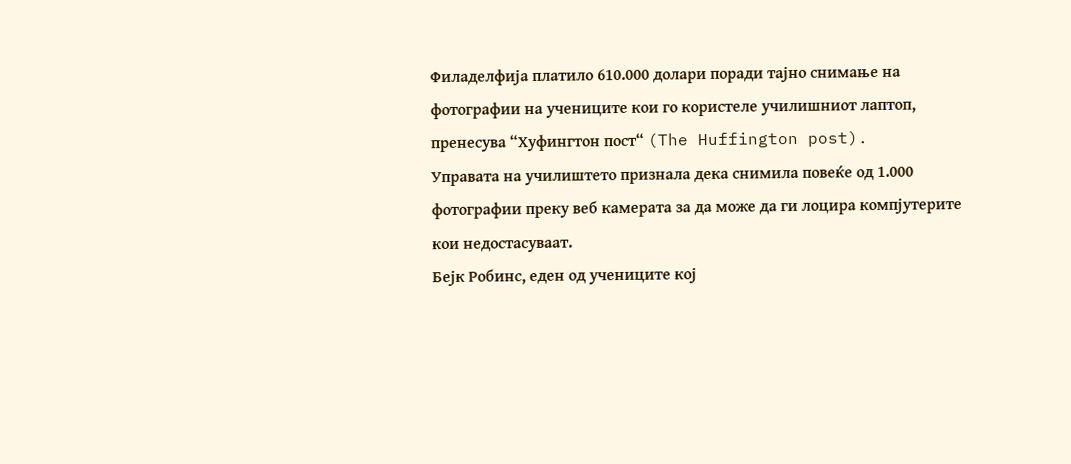Филаделфија платило 610.000 долари поради тајно снимање на фотографии на учениците кои го користеле училишниот лаптоп, пренесува “Хуфингтон пост“ (The Huffington post).
Управата на училиштето признала дека снимила повеќе од 1.000 фотографии преку веб камерата за да може да ги лоцира компјутерите кои недостасуваат.
Бејк Робинс, еден од учениците кој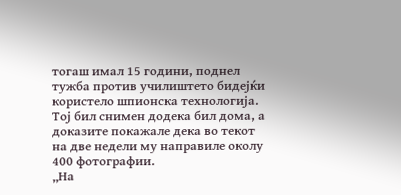тогаш имал 15 години, поднел тужба против училиштето бидејќи користело шпионска технологија. Тој бил снимен додека бил дома, а доказите покажале дека во текот на две недели му направиле околу 400 фотографии.
„На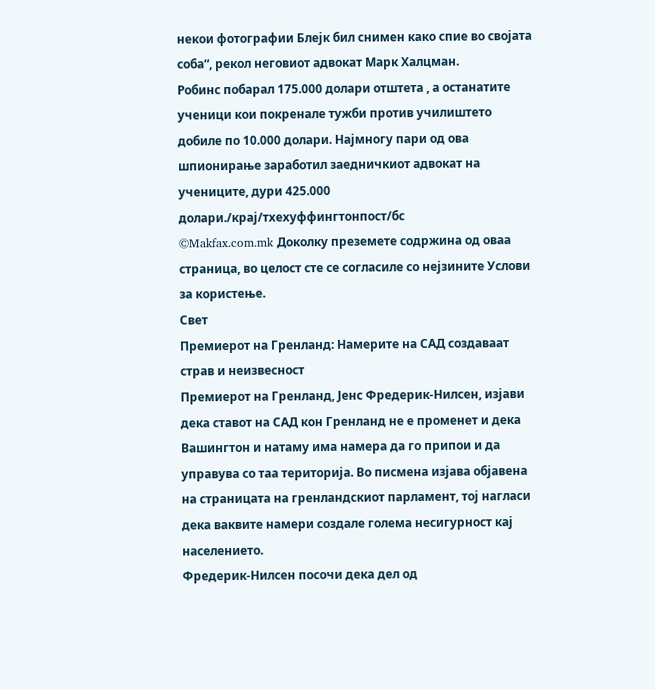некои фотографии Блејк бил снимен како спие во својата соба“, рекол неговиот адвокат Марк Халцман.
Робинс побарал 175.000 долари отштета , а останатите ученици кои покренале тужби против училиштето добиле по 10.000 долари. Најмногу пари од ова шпионирање заработил заедничкиот адвокат на учениците, дури 425.000 долари./крај/тхехуффингтонпост/бс
©Makfax.com.mk Доколку преземете содржина од оваа страница, во целост сте се согласиле со нејзините Услови за користење.
Свет
Премиерот на Гренланд: Намерите на САД создаваат страв и неизвесност
Премиерот на Гренланд, Јенс Фредерик-Нилсен, изјави дека ставот на САД кон Гренланд не е променет и дека Вашингтон и натаму има намера да го припои и да управува со тaa територијa. Во писмена изјава објавена на страницата на гренландскиот парламент, тој нагласи дека ваквите намери создале голема несигурност кај населението.
Фредерик-Нилсен посочи дека дел од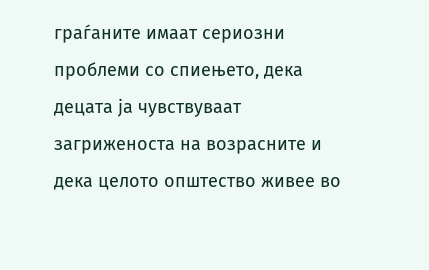граѓаните имаат сериозни проблеми со спиењето, дека децата ја чувствуваат загриженоста на возрасните и дека целото општество живее во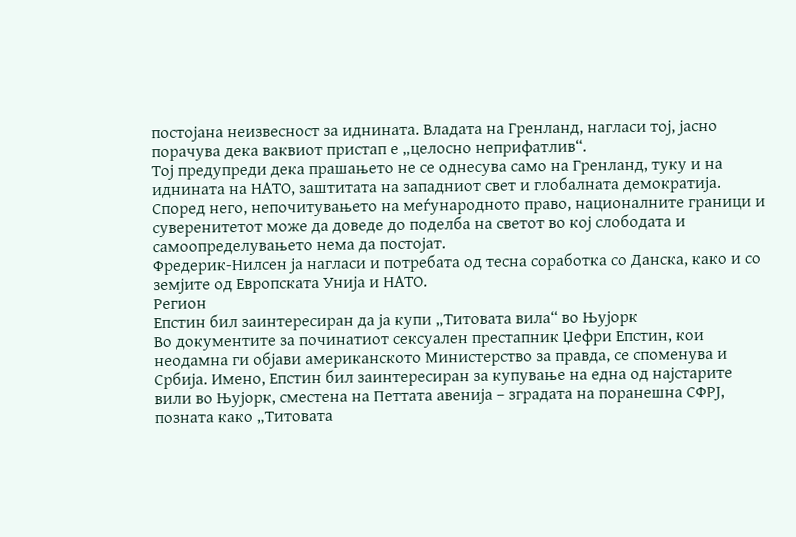постојана неизвесност за иднината. Владата на Гренланд, нагласи тој, јасно порачува дека ваквиот пристап е „целосно неприфатлив“.
Тој предупреди дека прашањето не се однесува само на Гренланд, туку и на иднината на НАТО, заштитата на западниот свет и глобалната демократија. Според него, непочитувањето на меѓународното право, националните граници и суверенитетот може да доведе до поделба на светот во кој слободата и самоопределувањето нема да постојат.
Фредерик-Нилсен ја нагласи и потребата од тесна соработка со Данска, како и со земјите од Европската Унија и НАТО.
Регион
Епстин бил заинтересиран да ја купи „Титовата вила“ во Њујорк
Во документите за починатиот сексуален престапник Џефри Епстин, кои неодамна ги објави американското Министерство за правда, се споменува и Србија. Имено, Епстин бил заинтересиран за купување на една од најстарите вили во Њујорк, сместена на Петтата авенија – зградата на поранешна СФРЈ, позната како „Титовата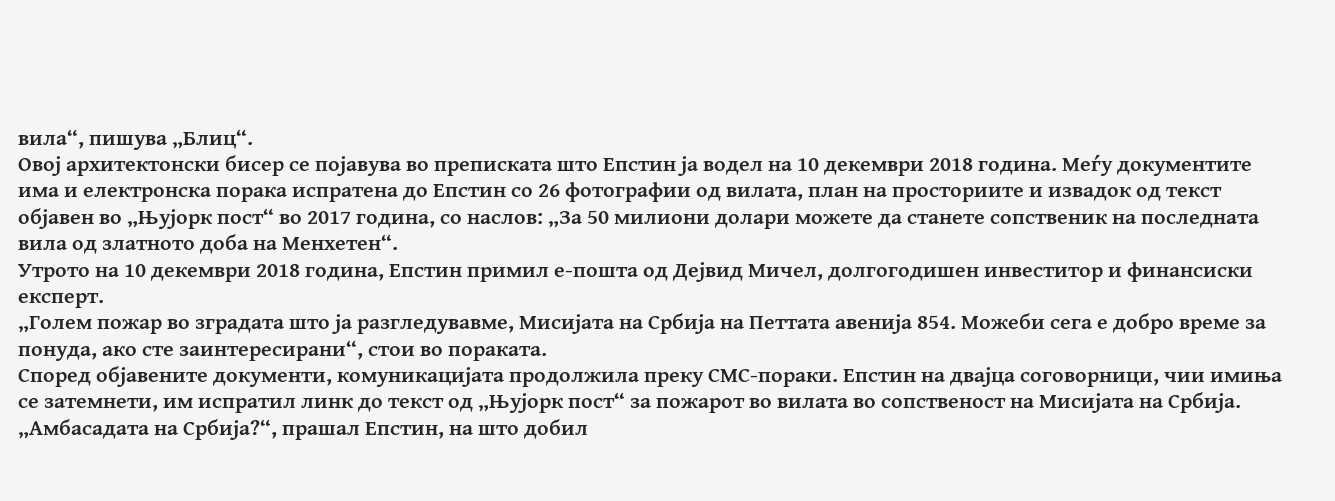вила“, пишува „Блиц“.
Овој архитектонски бисер се појавува во преписката што Епстин ја водел на 10 декември 2018 година. Меѓу документите има и електронска порака испратена до Епстин со 26 фотографии од вилата, план на просториите и извадок од текст објавен во „Њујорк пост“ во 2017 година, со наслов: „За 50 милиони долари можете да станете сопственик на последната вила од златното доба на Менхетен“.
Утрото на 10 декември 2018 година, Епстин примил е-пошта од Дејвид Мичел, долгогодишен инвеститор и финансиски експерт.
„Голем пожар во зградата што ја разгледувавме, Мисијата на Србија на Петтата авенија 854. Можеби сега е добро време за понуда, ако сте заинтересирани“, стои во пораката.
Според објавените документи, комуникацијата продолжила преку СМС-пораки. Епстин на двајца соговорници, чии имиња се затемнети, им испратил линк до текст од „Њујорк пост“ за пожарот во вилата во сопственост на Мисијата на Србија.
„Амбасадата на Србија?“, прашал Епстин, на што добил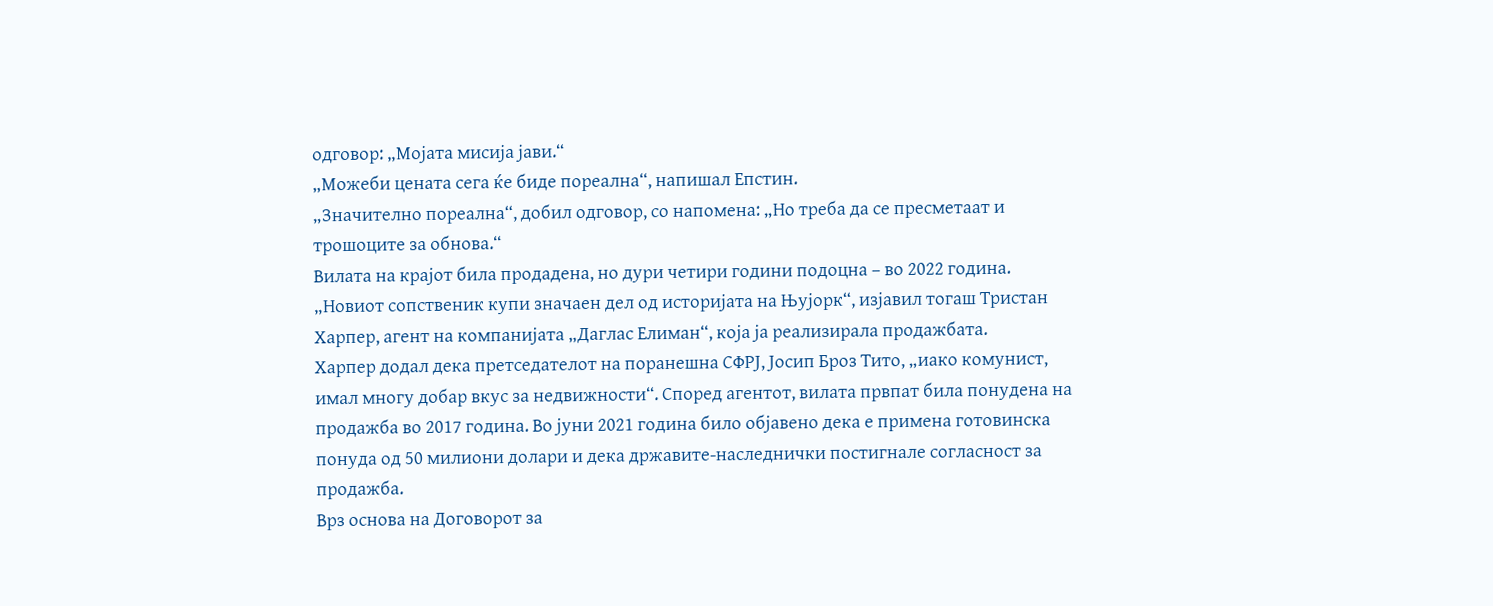одговор: „Мојата мисија јави.“
„Можеби цената сега ќе биде пореална“, напишал Епстин.
„Значително пореална“, добил одговор, со напомена: „Но треба да се пресметаат и трошоците за обнова.“
Вилата на крајот била продадена, но дури четири години подоцна – во 2022 година.
„Новиот сопственик купи значаен дел од историјата на Њујорк“, изјавил тогаш Тристан Харпер, агент на компанијата „Даглас Елиман“, која ја реализирала продажбата.
Харпер додал дека претседателот на поранешна СФРЈ, Јосип Броз Тито, „иако комунист, имал многу добар вкус за недвижности“. Според агентот, вилата првпат била понудена на продажба во 2017 година. Во јуни 2021 година било објавено дека е примена готовинска понуда од 50 милиони долари и дека државите-наследнички постигнале согласност за продажба.
Врз основа на Договорот за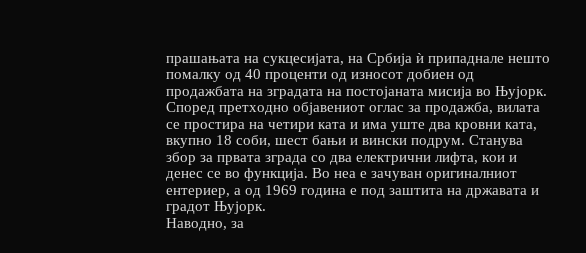прашањата на сукцесијата, на Србија ѝ припаднале нешто помалку од 40 проценти од износот добиен од продажбата на зградата на постојаната мисија во Њујорк.
Според претходно објавениот оглас за продажба, вилата се простира на четири ката и има уште два кровни ката, вкупно 18 соби, шест бањи и вински подрум. Станува збор за првата зграда со два електрични лифта, кои и денес се во функција. Во неа е зачуван оригиналниот ентериер, а од 1969 година е под заштита на државата и градот Њујорк.
Наводно, за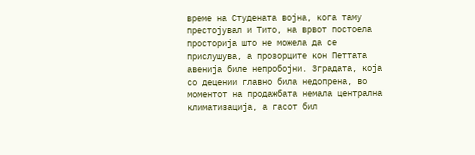време на Студената војна, кога таму престојувал и Тито, на врвот постоела просторија што не можела да се прислушува, а прозорците кон Петтата авенија биле непробојни. Зградата, која со децении главно била недопрена, во моментот на продажбата немала централна климатизација, а гасот бил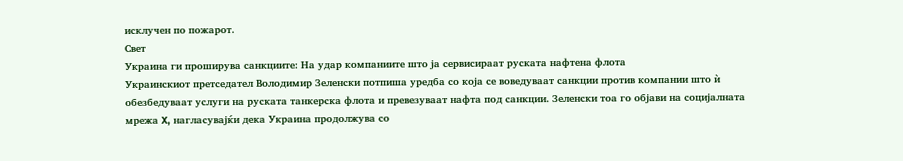исклучен по пожарот.
Свет
Украина ги проширува санкциите: На удар компаниите што ја сервисираат руската нафтена флота
Украинскиот претседател Володимир Зеленски потпиша уредба со која се воведуваат санкции против компании што ѝ обезбедуваат услуги на руската танкерска флота и превезуваат нафта под санкции. Зеленски тоа го објави на социјалната мрежа X, нагласувајќи дека Украина продолжува со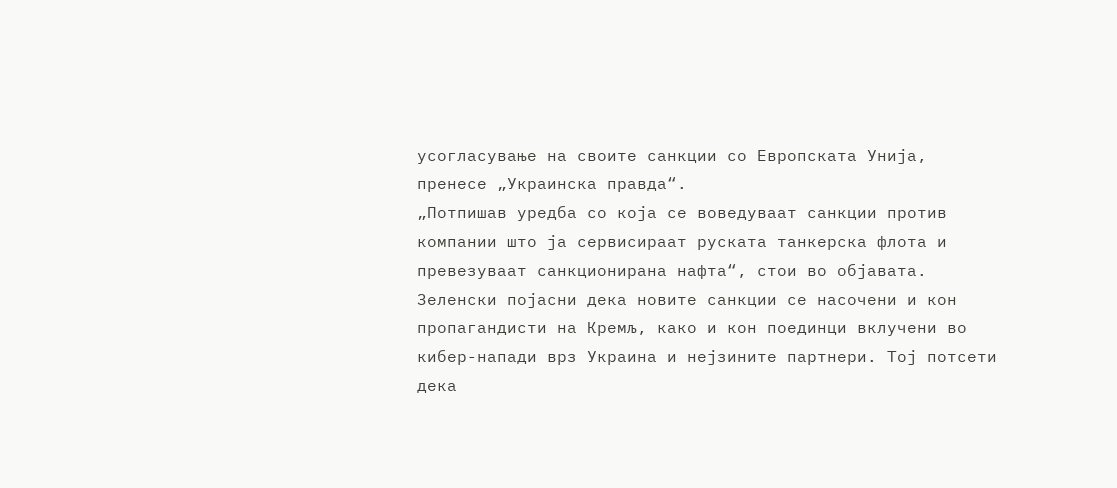усогласување на своите санкции со Европската Унија, пренесе „Украинска правда“.
„Потпишав уредба со која се воведуваат санкции против компании што ја сервисираат руската танкерска флота и превезуваат санкционирана нафта“, стои во објавата.
Зеленски појасни дека новите санкции се насочени и кон пропагандисти на Кремљ, како и кон поединци вклучени во кибер-напади врз Украина и нејзините партнери. Тој потсети дека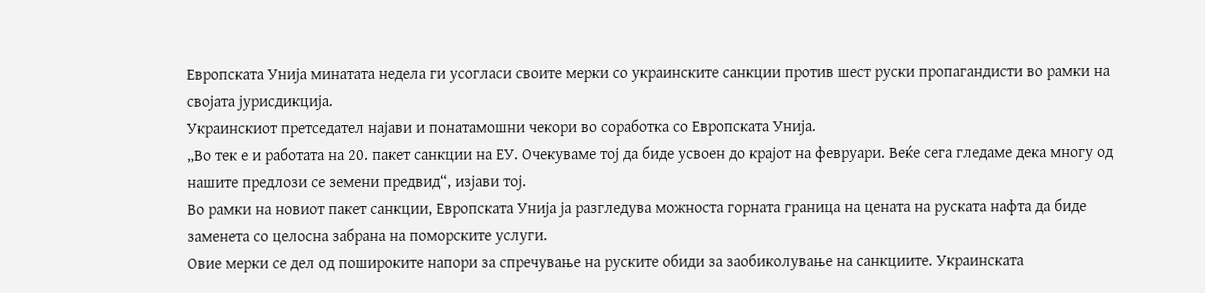Европската Унија минатата недела ги усогласи своите мерки со украинските санкции против шест руски пропагандисти во рамки на својата јурисдикција.
Украинскиот претседател најави и понатамошни чекори во соработка со Европската Унија.
„Во тек е и работата на 20. пакет санкции на ЕУ. Очекуваме тој да биде усвоен до крајот на февруари. Веќе сега гледаме дека многу од нашите предлози се земени предвид“, изјави тој.
Во рамки на новиот пакет санкции, Европската Унија ја разгледува можноста горната граница на цената на руската нафта да биде заменета со целосна забрана на поморските услуги.
Овие мерки се дел од пошироките напори за спречување на руските обиди за заобиколување на санкциите. Украинската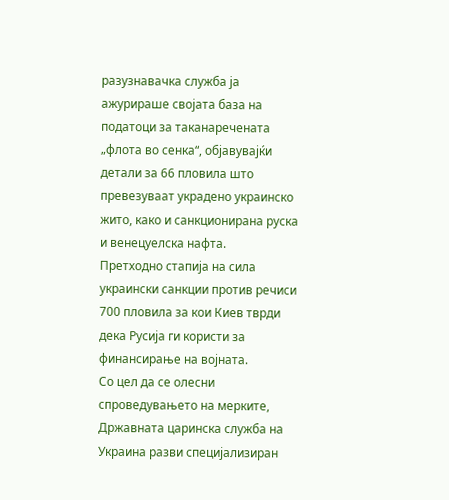разузнавачка служба ја ажурираше својата база на податоци за таканаречената „флота во сенка“, објавувајќи детали за 66 пловила што превезуваат украдено украинско жито, како и санкционирана руска и венецуелска нафта.
Претходно стапија на сила украински санкции против речиси 700 пловила за кои Киев тврди дека Русија ги користи за финансирање на војната.
Со цел да се олесни спроведувањето на мерките, Државната царинска служба на Украина разви специјализиран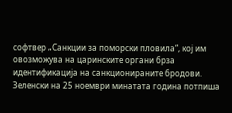софтвер „Санкции за поморски пловила“, кој им овозможува на царинските органи брза идентификација на санкционираните бродови.
Зеленски на 25 ноември минатата година потпиша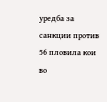уредба за санкции против 56 пловила кои во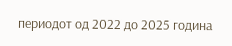периодот од 2022 до 2025 година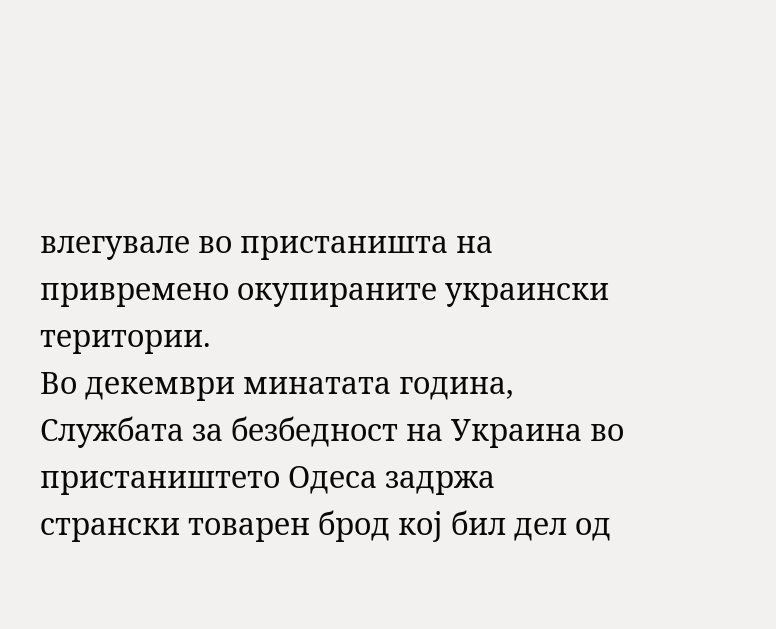влегувале во пристаништа на привремено окупираните украински територии.
Во декември минатата година, Службата за безбедност на Украина во пристаништето Одеса задржа странски товарен брод кој бил дел од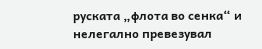руската „флота во сенка“ и нелегално превезувал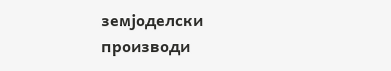земјоделски производи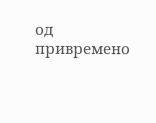од привремено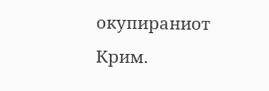окупираниот Крим.